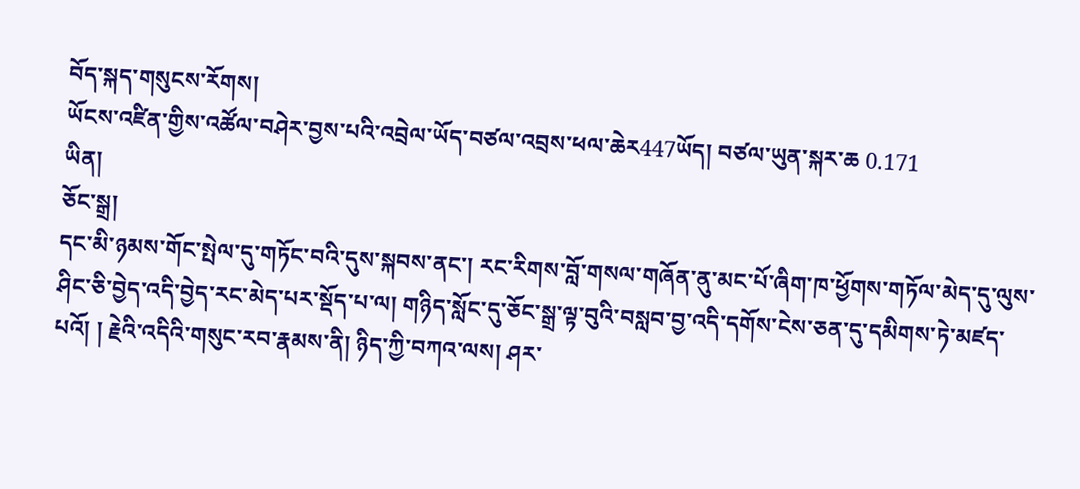བོད་སྐད་གསུངས་རོགས།
ཡོངས་འཛིན་གྱིས་འཚོལ་བཤེར་བྱས་པའི་འབྲེལ་ཡོད་བཙལ་འབྲས་ཕལ་ཆེར447ཡོད། བཙལ་ཡུན་སྐར་ཆ 0.171
ཡིན།
ཅོང་སྒྲ།
དང་མི་ཉམས་གོང་སྤེལ་དུ་གཏོང་བའི་དུས་སྐབས་ནང་། རང་རིགས་བློ་གསལ་གཞོན་ནུ་མང་པོ་ཞིག་ཁ་ཕྱོགས་གཏོལ་མེད་དུ་ལུས་ཤིང་ཅི་བྱེད་འདི་བྱེད་རང་མེད་པར་སྡོད་པ་ལ། གཉིད་སློང་དུ་ཅོང་སྒྲ་ལྟ་བུའི་བསླབ་བྱ་འདི་དགོས་ངེས་ཅན་དུ་དམིགས་ཏེ་མཛད་པའོ། ། རྗེའི་འདིའི་གསུང་རབ་རྣམས་ནི། ཉིད་ཀྱི་བཀའ་ལས། ཤར་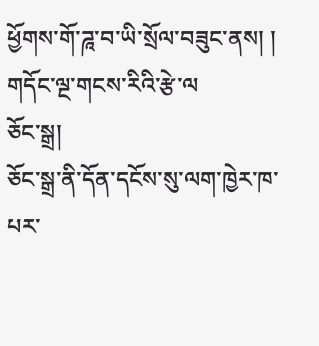ཕྱོགས་གོ་ཌཱ་བ་ཡི་སྲོལ་བཟུང་ནས། ། གདོང་ལྔ་གངས་རིའི་རྩེ་ལ
ཅོང་སྒྲ།
ཅོང་སྒྲ་ནི་དོན་དངོས་སུ་ལག་ཁྱེར་ཁ་པར་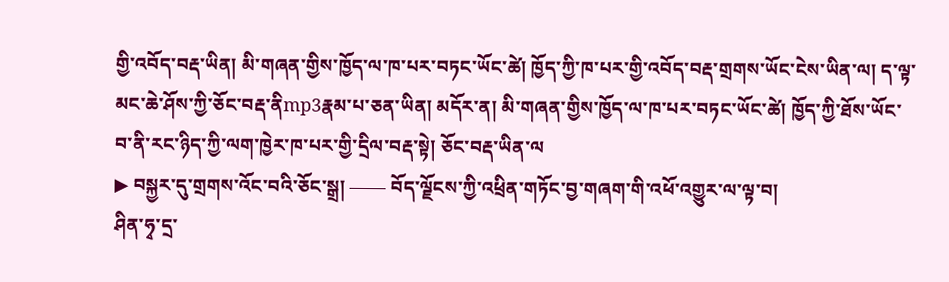གྱི་འབོད་བརྡ་ཡིན། མི་གཞན་གྱིས་ཁྱོད་ལ་ཁ་པར་བཏང་ཡོང་ཚེ། ཁྱོད་ཀྱི་ཁ་པར་གྱི་འབོད་བརྡ་གྲགས་ཡོང་ངེས་ཡིན་ལ། ད་ལྟ་མང་ཆེ་ཤོས་ཀྱི་ཅོང་བརྡ་ནིmp3རྣམ་པ་ཅན་ཡིན། མདོར་ན། མི་གཞན་གྱིས་ཁྱོད་ལ་ཁ་པར་བཏང་ཡོང་ཚེ། ཁྱོད་ཀྱི་ཐོས་ཡོང་བ་ནི་རང་ཉིད་ཀྱི་ལག་ཁྱེར་ཁ་པར་གྱི་དྲིལ་བརྡ་སྟེ། ཅོང་བརྡ་ཡིན་ལ
▶ བསྐྱར་དུ་གྲགས་འོང་བའི་ཅོང་སྒྲ། —— བོད་ལྗོངས་ཀྱི་འཕྲིན་གཏོང་བྱ་གཞག་གི་འཕོ་འགྱུར་ལ་ལྟ་བ།
ཤིན་ཧྭ་དྲ་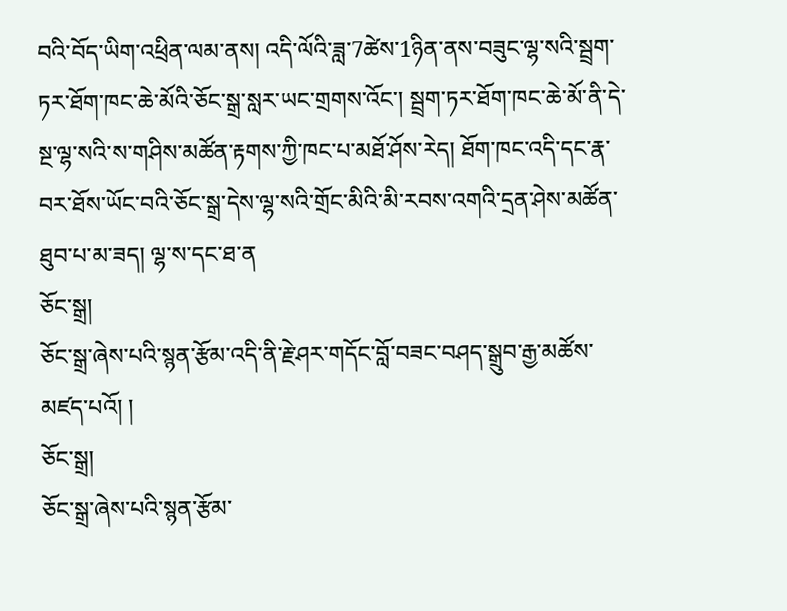བའི་བོད་ཡིག་འཕྲིན་ལམ་ནས། འདི་ལོའི་ཟླ་7ཚེས་1ཉིན་ནས་བཟུང་ལྷ་སའི་སྦྲག་ཏར་ཐོག་ཁང་ཆེ་མོའི་ཅོང་སྒྲ་སླར་ཡང་གྲགས་འོང་། སྦྲག་ཏར་ཐོག་ཁང་ཆེ་མོ་ནི་དེ་སྔ་ལྷ་སའི་ས་གཤིས་མཚོན་རྟགས་ཀྱི་ཁང་པ་མཐོ་ཤོས་རེད། ཐོག་ཁང་འདི་དང་རྣ་བར་ཐོས་ཡོང་བའི་ཅོང་སྒྲ་དེས་ལྷ་སའི་གྲོང་མིའི་མི་རབས་འགའི་དྲན་ཤེས་མཚོན་ཐུབ་པ་མ་ཟད། ལྷ་ས་དང་ཐ་ན
ཅོང་སྒྲ།
ཅོང་སྒྲ་ཞེས་པའི་སྙན་རྩོམ་འདི་ནི་རྗེ་ཤར་གདོང་བློ་བཟང་བཤད་སྒྲུབ་རྒྱ་མཚོས་མཛད་པའོ། །
ཅོང་སྒྲ།
ཅོང་སྒྲ་ཞེས་པའི་སྙན་རྩོམ་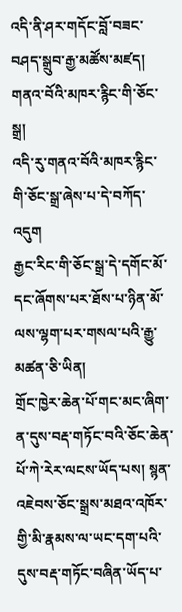འདི་ནི་ཤར་གདོང་བློ་བཟང་བཤད་སྒྲུབ་རྒྱ་མཚོས་མཛད།
གནའ་བོའི་མཁར་རྙིང་གི་ཅོང་སྒྲ།
འདི་རུ་གནའ་བོའི་མཁར་རྙིང་གི་ཅོང་སྒྲ་ཞེས་པ་དེ་བཀོད་འདུག
རྒྱང་རིང་གི་ཅོང་སྒྲ་དེ་དགོང་མོ་དང་ཞོགས་པར་ཐོས་པ་ཉིན་མོ་ལས་ལྷག་པར་གསལ་པའི་རྒྱུ་མཚན་ཅི་ཡིན།
གྲོང་ཁྱེར་ཆེན་པོ་གང་མང་ཞིག་ན་དུས་བརྡ་གཏོང་བའི་ཅོང་ཆེན་པོ་ཀེ་རེར་ལངས་ཡོད་པས། སྙན་འཇེབས་ཅོང་སྒྲས་མཐའ་འཁོར་གྱི་མི་རྣམས་ལ་ཡང་དག་པའི་དུས་བརྡ་གཏོང་བཞིན་ཡོད་པ་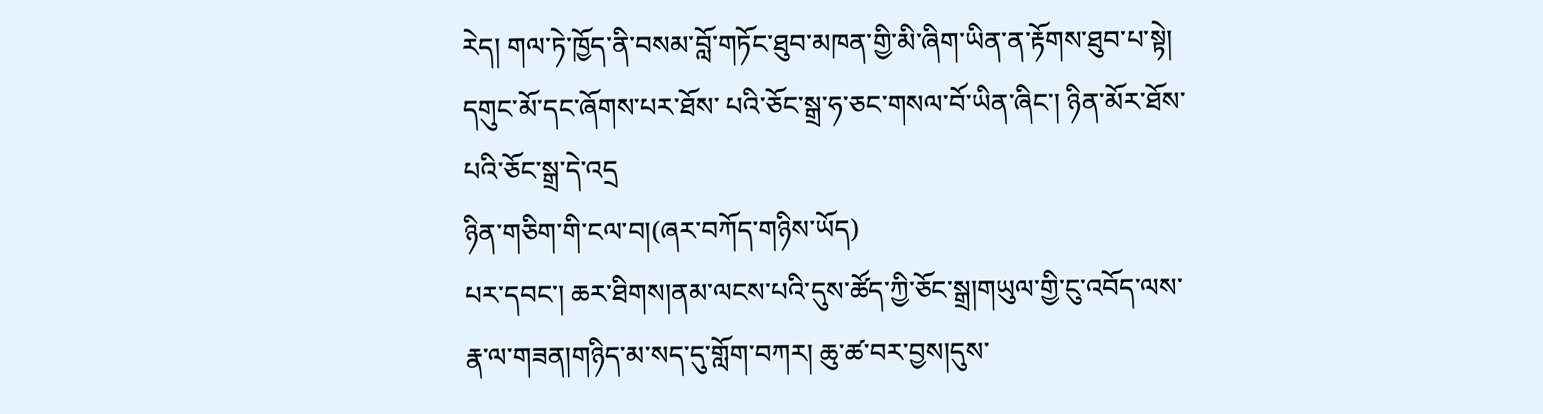རེད། གལ་ཏེ་ཁྱོད་ནི་བསམ་བློ་གཏོང་ཐུབ་མཁན་གྱི་མི་ཞིག་ཡིན་ན་རྟོགས་ཐུབ་པ་སྟེ། དགུང་མོ་དང་ཞོགས་པར་ཐོས་ པའི་ཅོང་སྒྲ་ཧ་ཅང་གསལ་བོ་ཡིན་ཞིང་། ཉིན་མོར་ཐོས་པའི་ཅོང་སྒྲ་དེ་འདྲ
ཉིན་གཅིག་གི་ངལ་བ།(ཞར་བཀོད་གཉིས་ཡོད)
པར་དབང་། ཆར་ཐིགས།ནམ་ལངས་པའི་དུས་ཚོད་ཀྱི་ཅོང་སྒྲ།གཡུལ་གྱི་ངུ་འབོད་ལས་རྣ་ལ་གཟན།གཉིད་མ་སད་དུ་གློག་བཀར། ཆུ་ཚ་བར་བྱས།དུས་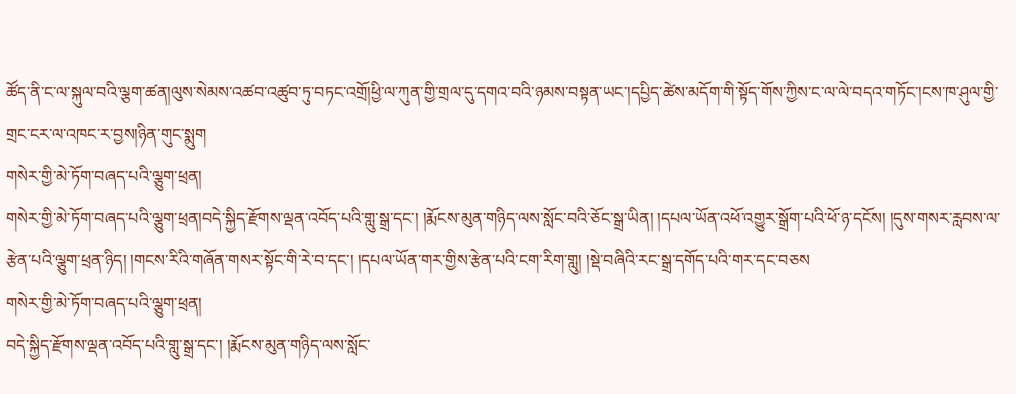ཚོད་ནི་ང་ལ་སྐུལ་བའི་ལྕག་ཚན།ལུས་སེམས་འཚབ་འཚུབ་ཏུ་བཏང་འགྲོ།ཕྱི་ལ་ཀུན་གྱི་གྲལ་དུ་དགའ་བའི་ཉམས་བསྟན་ཡང་།དཔྱིད་ཚེས་མདོག་གི་སྟོད་གོས་ཀྱིས་ང་ལ་ལེ་བདའ་གཏོང་།ངས་ཁ་ཤུལ་གྱི་གྲང་ངར་ལ་འཁང་ར་བྱས།ཉིན་གུང་སྨུག
གསེར་གྱི་མེ་ཏོག་བཞད་པའི་ལྕུག་ཕྲན།
གསེར་གྱི་མེ་ཏོག་བཞད་པའི་ལྕུག་ཕྲན།བདེ་སྐྱིད་རྫོགས་ལྡན་འབོད་པའི་གླུ་སྒྲ་དང་། །རྨོངས་མུན་གཉིད་ལས་སློང་བའི་ཅོང་སྒྲ་ཡིན། །དཔལ་ཡོན་འཕོ་འགྱུར་སྒྲོག་པའི་ཕོ་ཉ་དངོས། །དུས་གསར་རླབས་ལ་རྩེན་པའི་ལྕུག་ཕྲན་ཉིད། །གངས་རིའི་གཞོན་གསར་སྟོང་གི་རེ་བ་དང་། །དཔལ་ཡོན་གར་གྱིས་རྩེན་པའི་ངག་རིག་གླུ། །སྡེ་བཞིའི་རང་སྒྲ་དགོད་པའི་གར་དང་བཅས
གསེར་གྱི་མེ་ཏོག་བཞད་པའི་ལྕུག་ཕྲན།
བདེ་སྐྱིད་རྫོགས་ལྡན་འབོད་པའི་གླུ་སྒྲ་དང་། །རྨོངས་མུན་གཉིད་ལས་སློང་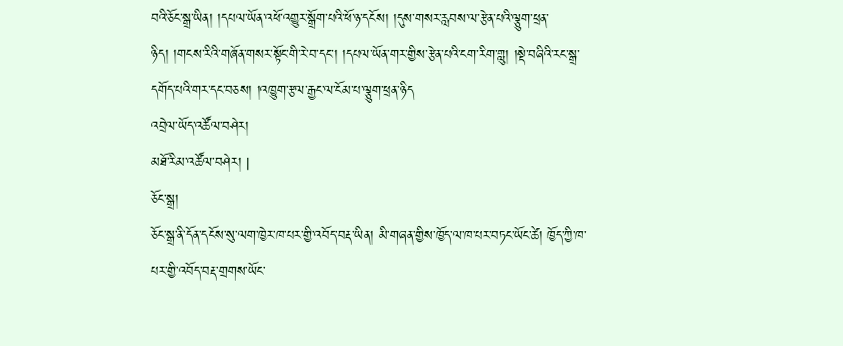བའི་ཅོང་སྒྲ་ཡིན། །དཔལ་ཡོན་འཕོ་འགྱུར་སྒྲོག་པའི་ཕོ་ཉ་དངོས། །དུས་གསར་རླབས་ལ་རྩེན་པའི་ལྕུག་ཕྲན་ཉིད། །གངས་རིའི་གཞོན་གསར་སྟོང་གི་རེ་བ་དང་། །དཔལ་ཡོན་གར་གྱིས་རྩེན་པའི་ངག་རིག་གླུ། །སྡེ་བཞིའི་རང་སྒྲ་དགོད་པའི་གར་དང་བཅས། །འཁྱུག་རྩལ་རྒྱང་ལ་ངོམ་པ་ལྕུག་ཕྲན་ཉིད
འབྲེལ་ཡོད་འཚོལ་བཤེར།
མཐོ་རིམ་འཚོལ་བཤེར། |
ཅོང་སྒྲ།
ཅོང་སྒྲ་ནི་དོན་དངོས་སུ་ལག་ཁྱེར་ཁ་པར་གྱི་འབོད་བརྡ་ཡིན། མི་གཞན་གྱིས་ཁྱོད་ལ་ཁ་པར་བཏང་ཡོང་ཚེ། ཁྱོད་ཀྱི་ཁ་པར་གྱི་འབོད་བརྡ་གྲགས་ཡོང་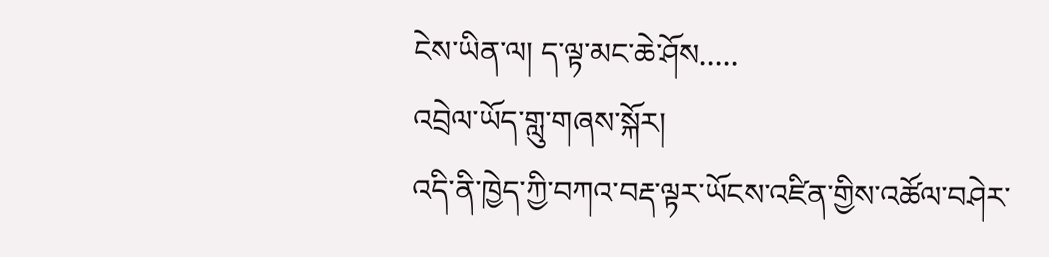ངེས་ཡིན་ལ། ད་ལྟ་མང་ཆེ་ཤོས.....
འབྲེལ་ཡོད་གླུ་གཞས་སྐོར།
འདི་ནི་ཁྱེད་ཀྱི་བཀའ་བརྡ་ལྟར་ཡོངས་འཛིན་གྱིས་འཚོལ་བཤེར་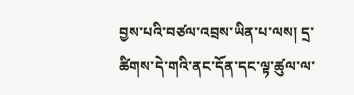བྱས་པའི་བཙལ་འབྲས་ཡིན་པ་ལས། དྲ་ཚིགས་དེ་གའི་ནང་དོན་དང་ལྟ་ཚུལ་ལ་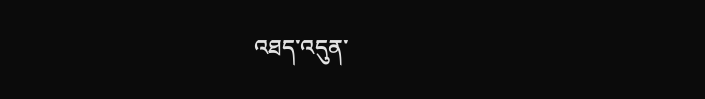འཐད་འདུན་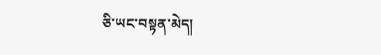ཅི་ཡང་བསྟན་མེད།